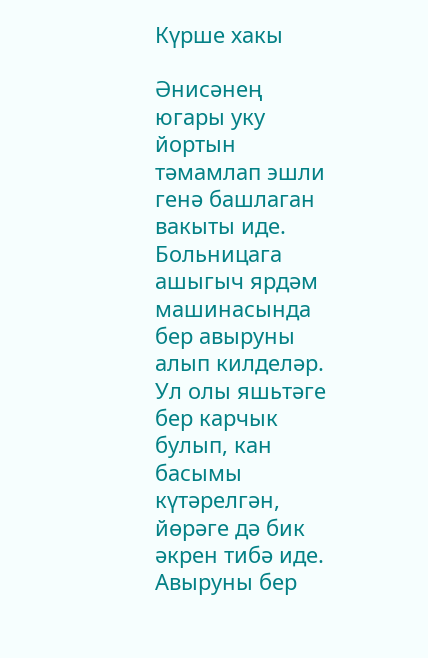Күрше хакы

Әнисәнең югары уку йортын тәмамлап эшли генә башлаган вакыты иде. Больницага ашыгыч ярдәм машинасында бер авыруны алып килделәр. Ул олы яшьтәге бер карчык булып, кан басымы күтәрелгән, йөрәге дә бик әкрен тибә иде. Авыруны бер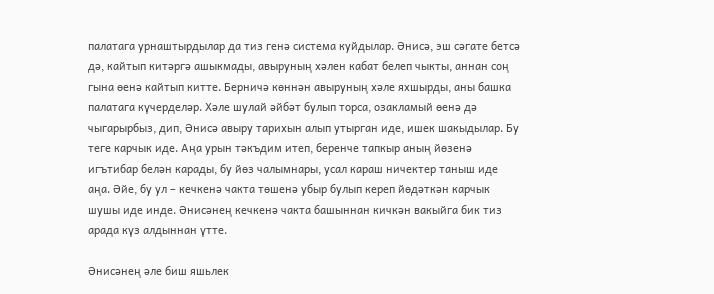палатага урнаштырдылар да тиз генә система куйдылар. Әнисә, эш сәгате бетсә дә, кайтып китәргә ашыкмады, авыруның хәлен кабат белеп чыкты, аннан соң гына өенә кайтып китте. Берничә көннән авыруның хәле яхшырды, аны башка палатага күчерделәр. Хәле шулай әйбәт булып торса, озакламый өенә дә чыгарырбыз, дип, Әнисә авыру тарихын алып утырган иде, ишек шакыдылар. Бу теге карчык иде. Аңа урын тәкъдим итеп, беренче тапкыр аның йөзенә игътибар белән карады, бу йөз чалымнары, усал караш ничектер таныш иде аңа. Әйе, бу ул – кечкенә чакта төшенә убыр булып кереп йөдәткән карчык шушы иде инде. Әнисәнең кечкенә чакта башыннан кичкән вакыйга бик тиз арада күз алдыннан үтте.

Әнисәнең әле биш яшьлек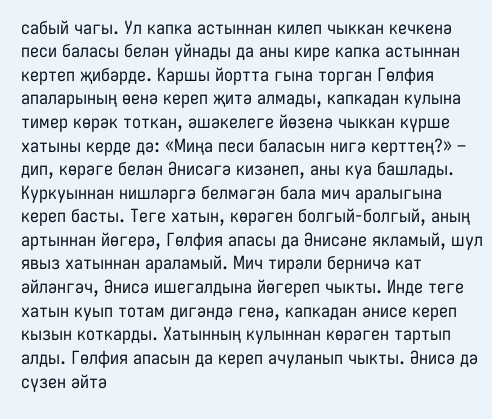сабый чагы. Ул капка астыннан килеп чыккан кечкенә песи баласы белән уйнады да аны кире капка астыннан кертеп җибәрде. Каршы йортта гына торган Гөлфия апаларының өенә кереп җитә алмады, капкадан кулына тимер көрәк тоткан, әшәкелеге йөзенә чыккан күрше хатыны керде дә: «Миңа песи баласын нигә керттең?» – дип, көрәге белән Әнисәгә кизәнеп, аны куа башлады. Куркуыннан нишләргә белмәгән бала мич аралыгына кереп басты. Теге хатын, көрәген болгый-болгый, аның артыннан йөгерә, Гөлфия апасы да Әнисәне якламый, шул явыз хатыннан араламый. Мич тирәли берничә кат әйләнгәч, Әнисә ишегалдына йөгереп чыкты. Инде теге хатын куып тотам дигәндә генә, капкадан әнисе кереп кызын коткарды. Хатынның кулыннан көрәген тартып алды. Гөлфия апасын да кереп ачуланып чыкты. Әнисә дә сүзен әйтә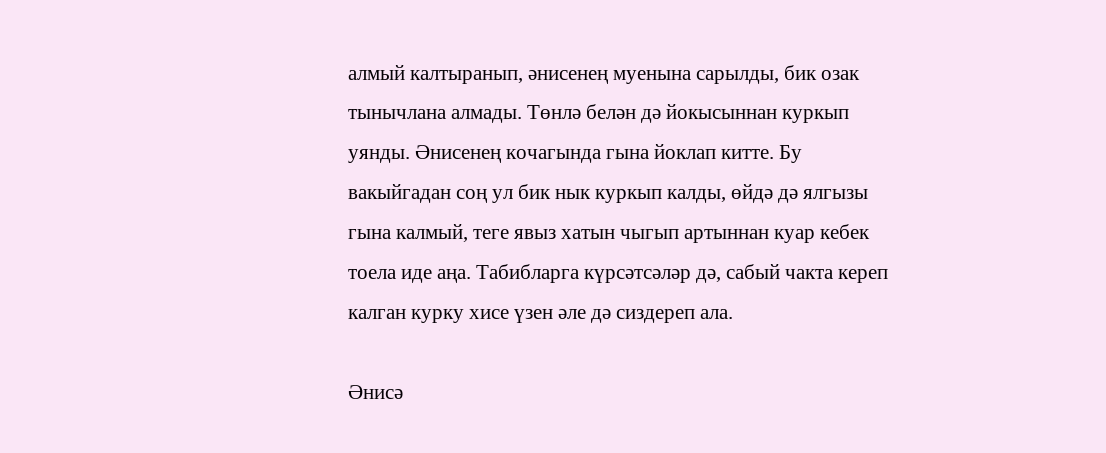алмый калтыранып, әнисенең муенына сарылды, бик озак тынычлана алмады. Төнлә белән дә йокысыннан куркып уянды. Әнисенең кочагында гына йоклап китте. Бу вакыйгадан соң ул бик нык куркып калды, өйдә дә ялгызы гына калмый, теге явыз хатын чыгып артыннан куар кебек тоела иде аңа. Табибларга күрсәтсәләр дә, сабый чакта кереп калган курку хисе үзен әле дә сиздереп ала.

Әнисә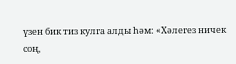үзен бик тиз кулга алды һәм: «Хәлегез ничек соң,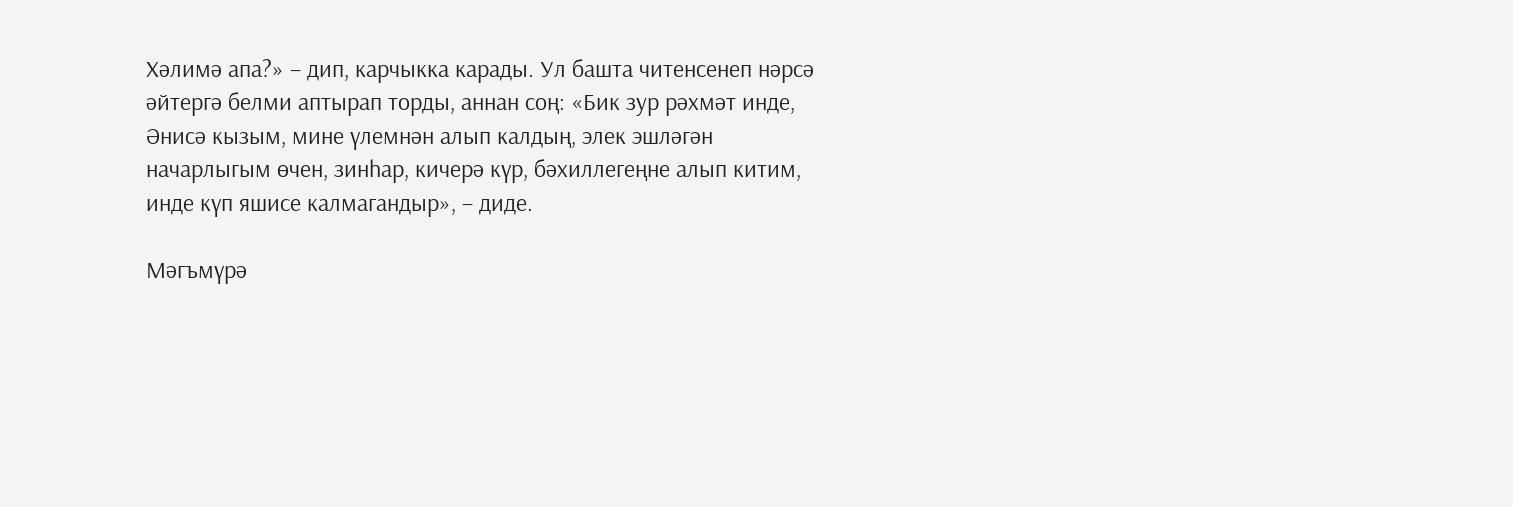Хәлимә апа?» – дип, карчыкка карады. Ул башта читенсенеп нәрсә әйтергә белми аптырап торды, аннан соң: «Бик зур рәхмәт инде, Әнисә кызым, мине үлемнән алып калдың, элек эшләгән начарлыгым өчен, зинһар, кичерә күр, бәхиллегеңне алып китим, инде күп яшисе калмагандыр», – диде.

Мәгъмүрә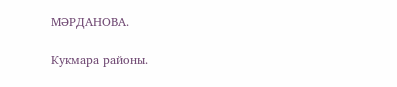МӘРДАНОВА.

Кукмара районы.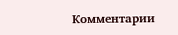Комментарии